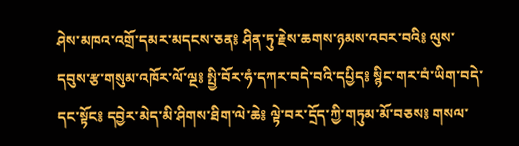ཤེས་མཁའ་འགྲོ་དམར་མདངས་ཅན༔ ཤིན་ཏུ་རྗེས་ཆགས་ཉམས་འབར་བའི༔ ལུས་དབུས་རྩ་གསུམ་འཁོར་ལོ་ལྔ༔ སྤྱི་བོར་ཧཾ་དཀར་བདེ་བའི་དཔྱིད༔ སྙིང་གར་བཾ་ཡིག་བདེ་དང་སྟོང༔ དབྱེར་མེད་མི་ཤིགས་ཐིག་ལེ་ཆེ༔ ལྟེ་བར་དྲོད་ཀྱི་གཏུམ་མོ་བཅས༔ གསལ་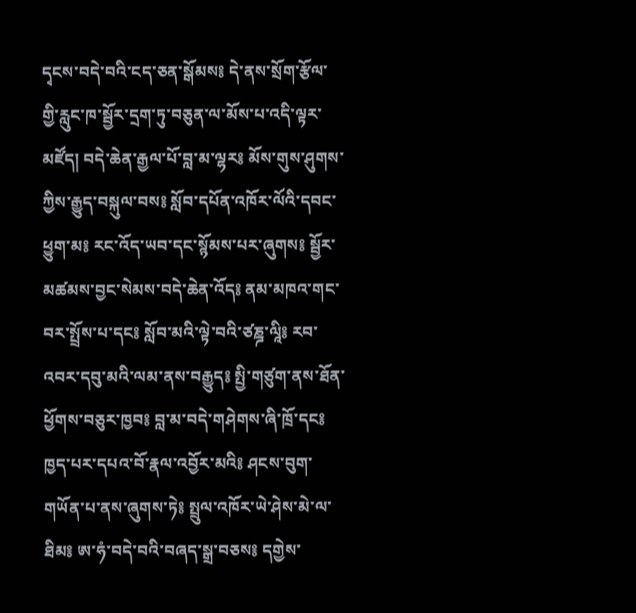དྭངས་བདེ་བའི་ངད་ཅན་སྒོམས༔ དེ་ནས་སྲོག་རྩོལ་གྱི་རླུང་ཁ་སྦྱོར་དྲག་ཏུ་བཅུན་ལ་མོས་པ་འདི་ལྟར་མཛོད། བདེ་ཆེན་རྒྱལ་པོ་བླ་མ་ལྷར༔ མོས་གུས་ཤུགས་ཀྱིས་རྒྱུད་བསྐུལ་བས༔ སློབ་དཔོན་འཁོར་ལོའི་དབང་ཕྱུག་མ༔ རང་འོད་ཡབ་དང་སྙོམས་པར་ཞུགས༔ སྦྱོར་མཚམས་བྱང་སེམས་བདེ་ཆེན་འོད༔ ནམ་མཁའ་གང་བར་སྤྲོས་པ་དང༔ སློབ་མའི་ལྟེ་བའི་ཙཎྜ་ལཱི༔ རབ་འབར་དབུ་མའི་ལམ་ནས་བརྒྱུད༔ སྤྱི་གཙུག་ནས་ཐོན་ཕྱོགས་བཅུར་ཁྱབ༔ བླ་མ་བདེ་གཤེགས་ཞི་ཁྲོ་དང༔ ཁྱད་པར་དཔའ་བོ་རྣལ་འབྱོར་མའི༔ ཤངས་བུག་གཡོན་པ་ནས་ཞུགས་ཏེ༔ སྤྲུལ་འཁོར་ཡེ་ཤེས་མེ་ལ་ཐིམ༔ ཨ་ཧཾ་བདེ་བའི་བཞད་སྒྲ་བཅས༔ དགྱེས་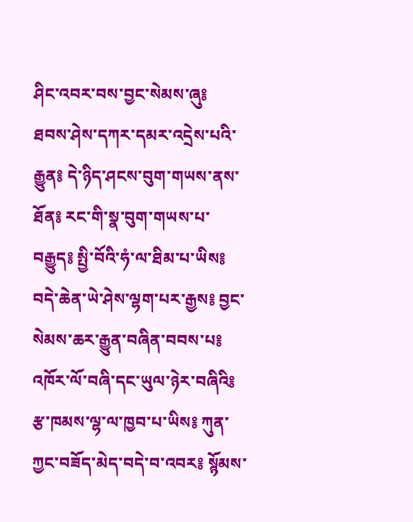ཤིང་འབར་བས་བྱང་སེམས་ཞུ༔ ཐབས་ཤེས་དཀར་དམར་འདྲེས་པའི་རྒྱུན༔ དེ་ཉིད་ཤངས་བུག་གཡས་ནས་ཐོན༔ རང་གི་སྣ་བུག་གཡས་པ་བརྒྱུད༔ སྤྱི་བོའི་ཧཾ་ལ་ཐིམ་པ་ཡིས༔ བདེ་ཆེན་ཡེ་ཤེས་ལྷག་པར་རྒྱས༔ བྱང་སེམས་ཆར་རྒྱུན་བཞིན་བབས་པ༔ འཁོར་ལོ་བཞི་དང་ཡུལ་ཉེར་བཞིའི༔ རྩ་ཁམས་ལྷ་ལ་ཁྱབ་པ་ཡིས༔ ཀུན་ཀྱང་བཟོད་མེད་བདེ་བ་འབར༔ སྙོམས་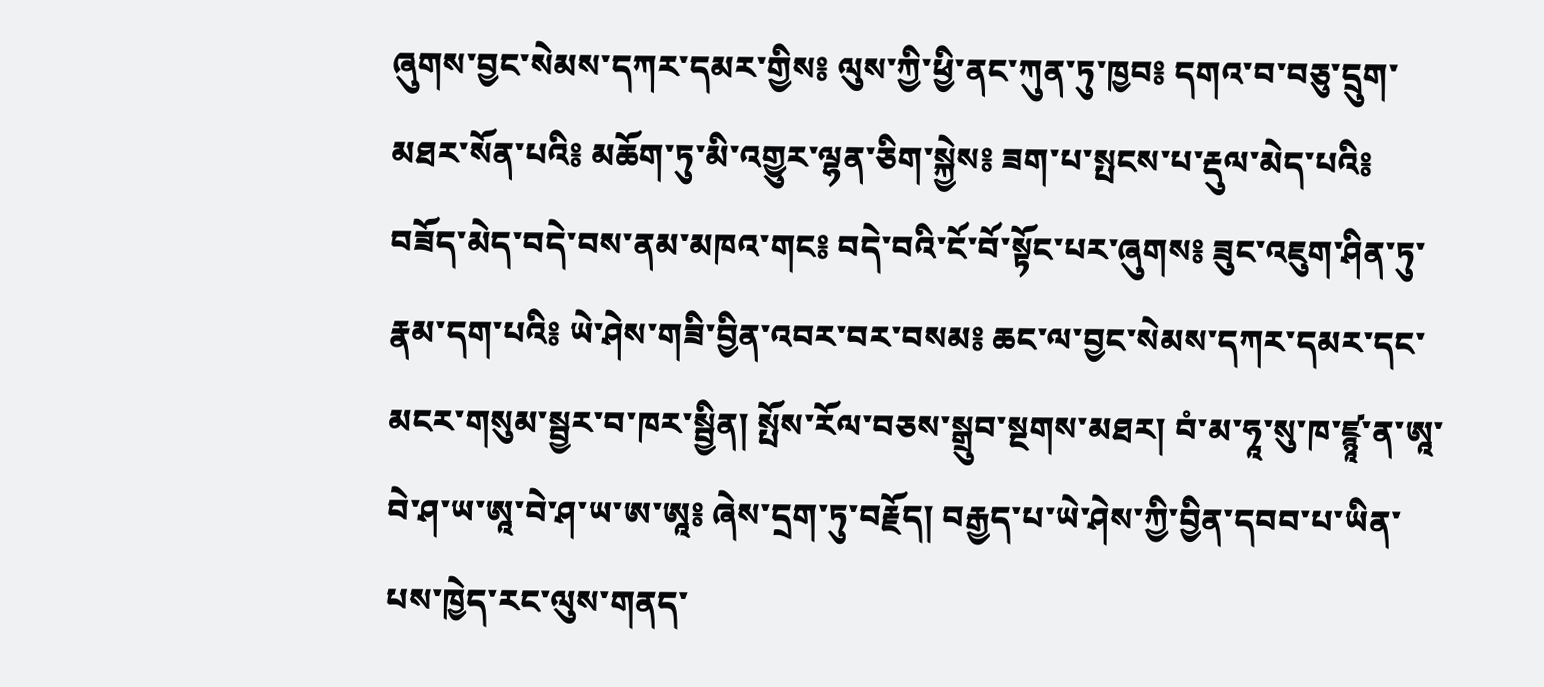ཞུགས་བྱང་སེམས་དཀར་དམར་གྱིས༔ ལུས་ཀྱི་ཕྱི་ནང་ཀུན་ཏུ་ཁྱབ༔ དགའ་བ་བཅུ་དྲུག་མཐར་སོན་པའི༔ མཆོག་ཏུ་མི་འགྱུར་ལྷན་ཅིག་སྐྱེས༔ ཟག་པ་སྤངས་པ་རྡུལ་མེད་པའི༔ བཟོད་མེད་བདེ་བས་ནམ་མཁའ་གང༔ བདེ་བའི་ངོ་བོ་སྟོང་པར་ཞུགས༔ ཟུང་འཇུག་ཤིན་ཏུ་རྣམ་དག་པའི༔ ཡེ་ཤེས་གཟི་བྱིན་འབར་བར་བསམ༔ ཆང་ལ་བྱང་སེམས་དཀར་དམར་དང་མངར་གསུམ་སྦྱར་བ་ཁར་སྦྱིན། སྤོས་རོལ་བཅས་སྒྲུབ་སྔགས་མཐར། བཾ་མ་ཧཱ་སུ་ཁ་ཛྙཱ་ན་ཨཱ་བེ་ཤ་ཡ་ཨཱ་བེ་ཤ་ཡ་ཨ་ཨཱ༔ ཞེས་དྲག་ཏུ་བརྗོད། བརྒྱད་པ་ཡེ་ཤེས་ཀྱི་བྱིན་དབབ་པ་ཡིན་པས་ཁྱེད་རང་ལུས་གནད་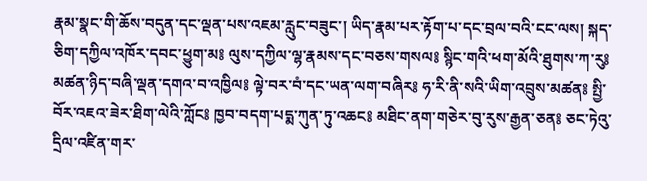རྣམ་སྣང་གི་ཆོས་བདུན་དང་ལྡན་པས་འཇམ་རླུང་བཟུང་། ཡིད་རྣམ་པར་རྟོག་པ་དང་བྲལ་བའི་ངང་ལས། སྐད་ཅིག་དཀྱིལ་འཁོར་དབང་ཕྱུག་མ༔ ལུས་དཀྱིལ་ལྷ་རྣམས་དང་བཅས་གསལ༔ སྙིང་གའི་ཕག་མོའི་ཐུགས་ཀ་རུ༔ མཚན་ཉིད་བཞི་ལྡན་དགའ་བ་འཁྱིལ༔ ལྟེ་བར་བཾ་དང་ཡན་ལག་བཞིར༔ ཧ་རི་ནི་སའི་ཡིག་འབྲུས་མཚན༔ སྤྱི་བོར་འཇའ་ཟེར་ཐིག་ལེའི་ཀློང༔ ཁྱབ་བདག་པདྨ་ཀུན་ཏུ་འཆང༔ མཐིང་ནག་གཅེར་བུ་རུས་རྒྱན་ཅན༔ ཅང་ཏེའུ་དྲིལ་འཛིན་གར་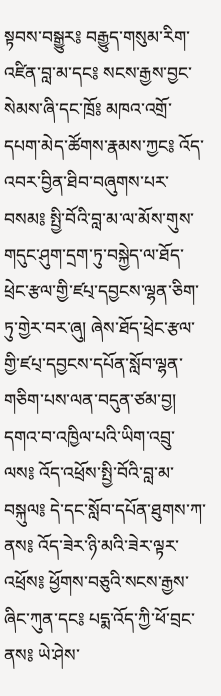སྟབས་བསྒྱུར༔ བརྒྱུད་གསུམ་རིག་འཛིན་བླ་མ་དང༔ སངས་རྒྱས་བྱང་སེམས་ཞི་དང་ཁྲོ༔ མཁའ་འགྲོ་དཔག་མེད་ཚོགས་རྣམས་ཀྱང༔ འོད་འབར་བྱིན་ཐིབ་བཞུགས་པར་བསམ༔ སྤྱི་བོའི་བླ་མ་ལ་མོས་གུས་གདུང་ཤུག་དྲག་ཏུ་བསྐྱེད་ལ་ཐོད་ཕྲེང་རྩལ་གྱི་ཛཔ྄་དབྱངས་ལྷན་ཅིག་ཏུ་གྱེར་བར་ཞུ། ཞེས་ཐོད་ཕྲེང་རྩལ་གྱི་ཛཔ྄་དབྱངས་དཔོན་སློབ་ལྷན་གཅིག་པས་ལན་བདུན་ཙམ་བྱ། དགའ་བ་འཁྱིལ་པའི་ཡིག་འབྲུ་ལས༔ འོད་འཕྲོས་སྤྱི་བོའི་བླ་མ་བསྐུལ༔ དེ་དང་སློབ་དཔོན་ཐུགས་ཀ་ནས༔ འོད་ཟེར་ཉི་མའི་ཟེར་ལྟར་འཕྲོས༔ ཕྱོགས་བཅུའི་སངས་རྒྱས་ཞིང་ཀུན་དང༔ པདྨ་འོད་ཀྱི་ཕོ་བྲང་ནས༔ ཡེ་ཤེས་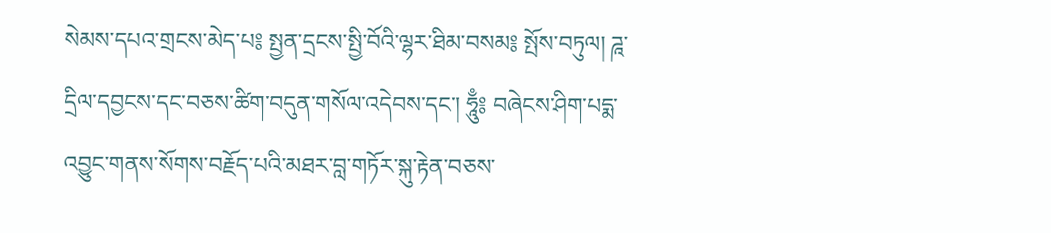སེམས་དཔའ་གྲངས་མེད་པ༔ སྤྱན་དྲངས་སྤྱི་བོའི་ལྷར་ཐིམ་བསམ༔ སྤོས་བཏུལ། ཌཱ་དྲིལ་དབྱངས་དང་བཅས་ཚིག་བདུན་གསོལ་འདེབས་དང་། ཧཱུྃ༔ བཞེངས་ཤིག་པདྨ་འབྱུང་གནས་སོགས་བརྗོད་པའི་མཐར་བླ་གཏོར་སྐུ་རྟེན་བཅས་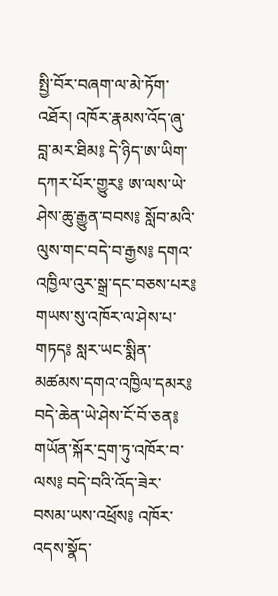སྤྱི་བོར་བཞག་ལ་མེ་ཏོག་འཐོར། འཁོར་རྣམས་འོད་ཞུ་བླ་མར་ཐིམ༔ དེ་ཉིད་ཨ་ཡིག་དཀར་པོར་གྱུར༔ ཨ་ལས་ཡེ་ཤེས་ཆུ་རྒྱུན་བབས༔ སློབ་མའི་ལུས་གང་བདེ་བ་རྒྱས༔ དགའ་འཁྱིལ་འུར་སྒྲ་དང་བཅས་པར༔ གཡས་སུ་འཁོར་ལ་ཤེས་པ་གཏད༔ སླར་ཡང་སྨིན་མཚམས་དགའ་འཁྱིལ་དམར༔ བདེ་ཆེན་ཡེ་ཤེས་ངོ་བོ་ཅན༔ གཡོན་སྐོར་དྲག་ཏུ་འཁོར་བ་ལས༔ བདེ་བའི་འོད་ཟེར་བསམ་ཡས་འཕྲོས༔ འཁོར་འདས་སྣོད་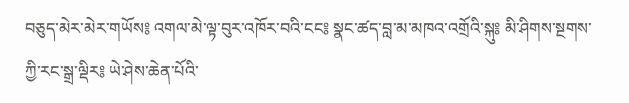བཅུད་མེར་མེར་གཡོས༔ འགལ་མེ་ལྟ་བུར་འཁོར་བའི་ངང༔ སྣང་ཚད་བླ་མ་མཁའ་འགྲོའི་སྐུ༔ མི་ཤིགས་སྔགས་ཀྱི་རང་སྒྲ་ལྡིར༔ ཡེ་ཤེས་ཆེན་པོའི་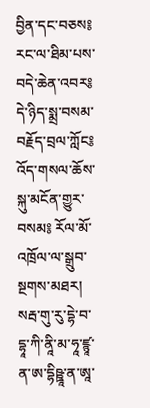བྱིན་དང་བཅས༔ རང་ལ་ཐིམ་པས་བདེ་ཆེན་འབར༔ དེ་ཉིད་སྨྲ་བསམ་བརྗོད་བྲལ་ཀློང༔ འོད་གསལ་ཆོས་སྐུ་མངོན་གྱུར་བསམ༔ རོལ་མོ་འཁྲོལ་ལ་སྒྲུབ་སྔགས་མཐར། སརྦ་གུ་རུ་དྷེ་བ་དྷཱ་ཀི་ནཱི་མ་ཧཱ་ཛྙཱ་ན་ཨ་དྷིཥྛཱ་ན་ཨཱ་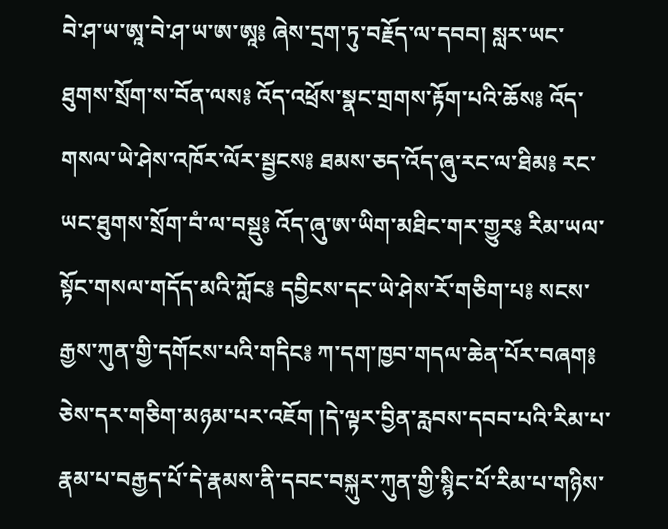བེ་ཤ་ཡ་ཨཱ་བེ་ཤ་ཡ་ཨ་ཨཱ༔ ཞེས་དྲག་ཏུ་བརྗོད་ལ་དབབ། སླར་ཡང་ཐུགས་སྲོག་ས་བོན་ལས༔ འོད་འཕྲོས་སྣང་གྲགས་རྟོག་པའི་ཆོས༔ འོད་གསལ་ཡེ་ཤེས་འཁོར་ལོར་སྦྱངས༔ ཐམས་ཅད་འོད་ཞུ་རང་ལ་ཐིམ༔ རང་ཡང་ཐུགས་སྲོག་བཾ་ལ་བསྡུ༔ འོད་ཞུ་ཨ་ཡིག་མཐིང་གར་གྱུར༔ རིམ་ཡལ་སྟོང་གསལ་གདོད་མའི་ཀློང༔ དབྱིངས་དང་ཡེ་ཤེས་རོ་གཅིག་པ༔ སངས་རྒྱས་ཀུན་གྱི་དགོངས་པའི་གདིང༔ ཀ་དག་ཁྱབ་གདལ་ཆེན་པོར་བཞག༔ ཅེས་དར་གཅིག་མཉམ་པར་འཇོག །དེ་ལྟར་བྱིན་རླབས་དབབ་པའི་རིམ་པ་རྣམ་པ་བརྒྱད་པོ་དེ་རྣམས་ནི་དབང་བསྐུར་ཀུན་གྱི་སྙིང་པོ་རིམ་པ་གཉིས་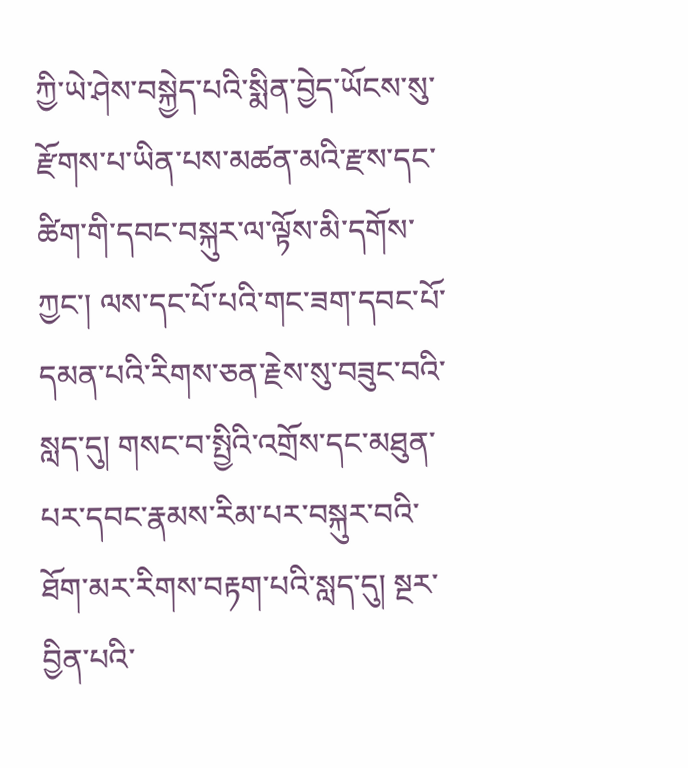ཀྱི་ཡེ་ཤེས་བསྐྱེད་པའི་སྨིན་བྱེད་ཡོངས་སུ་རྫོགས་པ་ཡིན་པས་མཚན་མའི་རྫས་དང་ཚིག་གི་དབང་བསྐུར་ལ་ལྟོས་མི་དགོས་ཀྱང་། ལས་དང་པོ་པའི་གང་ཟག་དབང་པོ་དམན་པའི་རིགས་ཅན་རྗེས་སུ་བཟུང་བའི་སླད་དུ། གསང་བ་སྤྱིའི་འགྲོས་དང་མཐུན་པར་དབང་རྣམས་རིམ་པར་བསྐུར་བའི་ཐོག་མར་རིགས་བརྟག་པའི་སླད་དུ། སྔར་བྱིན་པའི་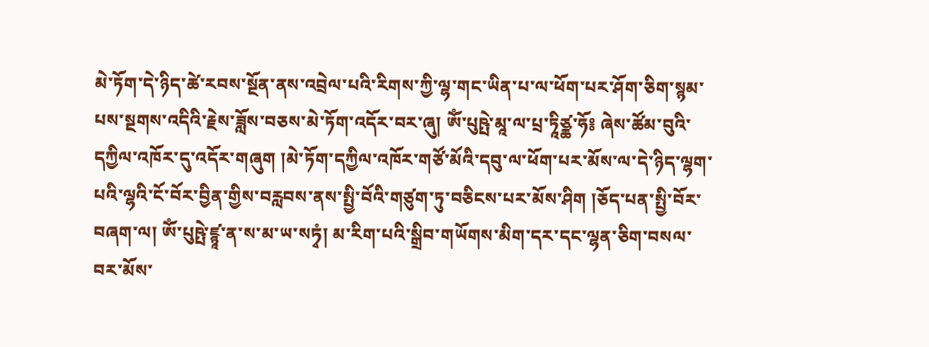མེ་ཏོག་དེ་ཉིད་ཚེ་རབས་སྔོན་ནས་འབྲེལ་པའི་རིགས་ཀྱི་ལྷ་གང་ཡིན་པ་ལ་ཕོག་པར་ཤོག་ཅིག་སྙམ་པས་སྔགས་འདིའི་རྗེས་ཟློས་བཅས་མེ་ཏོག་འདོར་བར་ཞུ། ཨོཾ་པུཥྤེ་མཱ་ལ་པྲ་ཏཱིཙྪ་ཧོ༔ ཞེས་ཚོམ་བུའི་དཀྱིལ་འཁོར་དུ་འདོར་གཞུག །མེ་ཏོག་དཀྱིལ་འཁོར་གཙོ་མོའི་དབུ་ལ་ཕོག་པར་མོས་ལ་དེ་ཉིད་ལྷག་པའི་ལྷའི་ངོ་བོར་བྱིན་གྱིས་བརླབས་ནས་སྤྱི་བོའི་གཙུག་ཏུ་བཅིངས་པར་མོས་ཤིག །ཅོད་པན་སྤྱི་བོར་བཞག་ལ། ཨོཾ་པུཥྤེ་ཛྙཱ་ན་ས་མ་ཡ་སཏྭཾ། མ་རིག་པའི་སྒྲིབ་གཡོགས་མིག་དར་དང་ལྷན་ཅིག་བསལ་བར་མོས་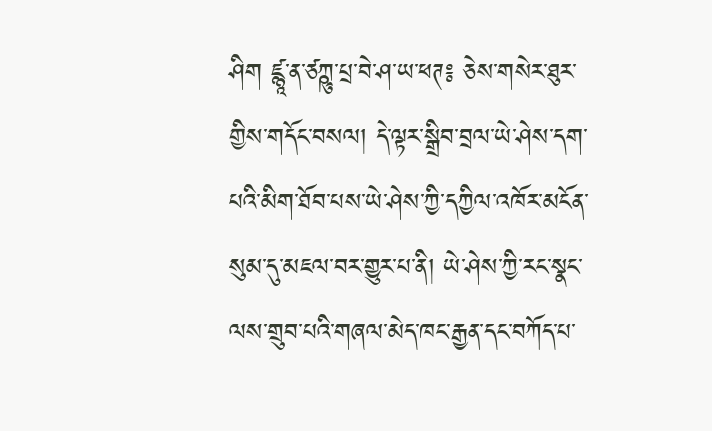ཤིག ཛྙཱ་ན་ཙཀྵུ་པྲ་བེ་ཤ་ཡ་ཕཊ༔ ཅེས་གསེར་ཐུར་གྱིས་གདོང་བསལ། དེ་ལྟར་སྒྲིབ་བྲལ་ཡེ་ཤེས་དག་པའི་མིག་ཐོབ་པས་ཡེ་ཤེས་ཀྱི་དཀྱིལ་འཁོར་མངོན་སུམ་དུ་མཇལ་བར་གྱུར་པ་ནི། ཡེ་ཤེས་ཀྱི་རང་སྣང་ལས་གྲུབ་པའི་གཞལ་མེད་ཁང་རྒྱན་དང་བཀོད་པ་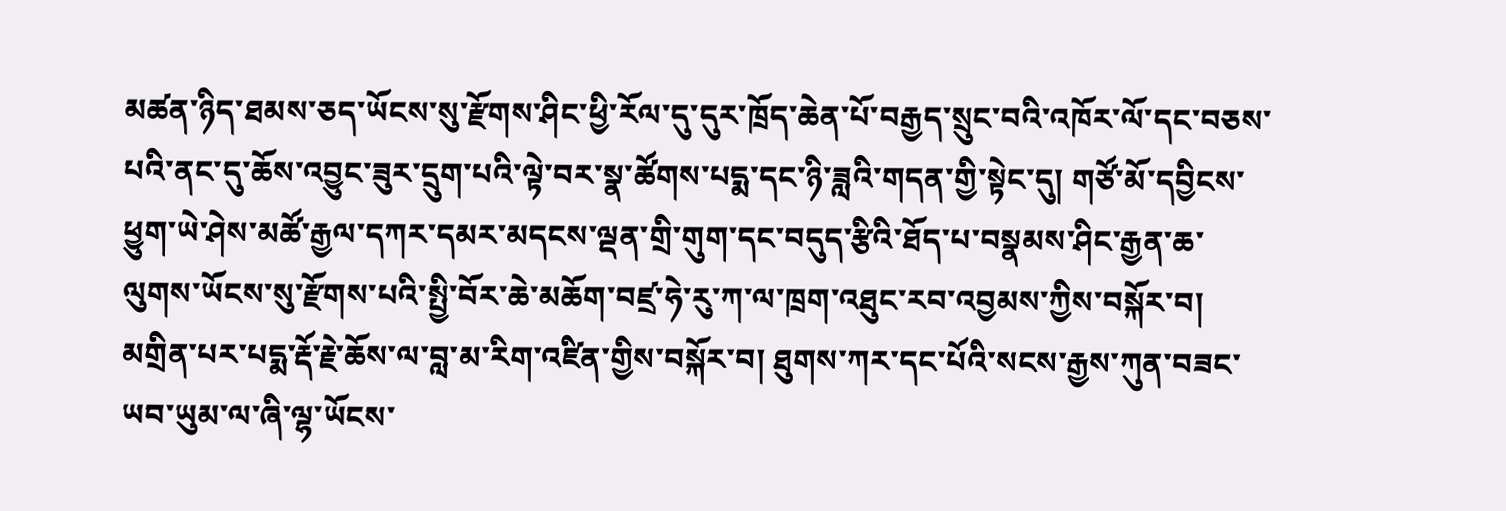མཚན་ཉིད་ཐམས་ཅད་ཡོངས་སུ་རྫོགས་ཤིང་ཕྱི་རོལ་དུ་དུར་ཁྲོད་ཆེན་པོ་བརྒྱད་སྲུང་བའི་འཁོར་ལོ་དང་བཅས་པའི་ནང་དུ་ཆོས་འབྱུང་ཟུར་དྲུག་པའི་ལྟེ་བར་སྣ་ཚོགས་པདྨ་དང་ཉི་ཟླའི་གདན་གྱི་སྟེང་དུ། གཙོ་མོ་དབྱིངས་ཕྱུག་ཡེ་ཤེས་མཚོ་རྒྱལ་དཀར་དམར་མདངས་ལྡན་གྲི་གུག་དང་བདུད་རྩིའི་ཐོད་པ་བསྣམས་ཤིང་རྒྱན་ཆ་ལུགས་ཡོངས་སུ་རྫོགས་པའི་སྤྱི་བོར་ཆེ་མཆོག་བཛྲ་ཧེ་རུ་ཀ་ལ་ཁྲག་འཐུང་རབ་འབྱམས་ཀྱིས་བསྐོར་བ། མགྲིན་པར་པདྨ་རྡོ་རྗེ་ཆོས་ལ་བླ་མ་རིག་འཛིན་གྱིས་བསྐོར་བ། ཐུགས་ཀར་དང་པོའི་སངས་རྒྱས་ཀུན་བཟང་ཡབ་ཡུམ་ལ་ཞི་ལྷ་ཡོངས་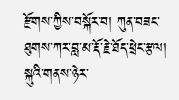རྫོགས་ཀྱིས་བསྐོར་བ། ཀུན་བཟང་ཐུགས་ཀར་བླ་མ་རྡོ་རྗེ་ཐོད་ཕྲེང་རྩལ། སྐུའི་གནས་ཉེར་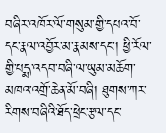བཞིར་འཁོར་ལོ་གསུམ་གྱི་དཔའ་བོ་དང་རྣལ་འབྱོར་མ་རྣམས་དང་། ཕྱི་རོལ་གྱི་པདྨ་འདབ་བཞི་ལ་ཡུམ་མཆོག་མཁའ་འགྲོ་ཆེན་མོ་བཞི། ཐུགས་ཀར་རིགས་བཞིའི་ཐོད་ཕྲེང་རྩལ་དང་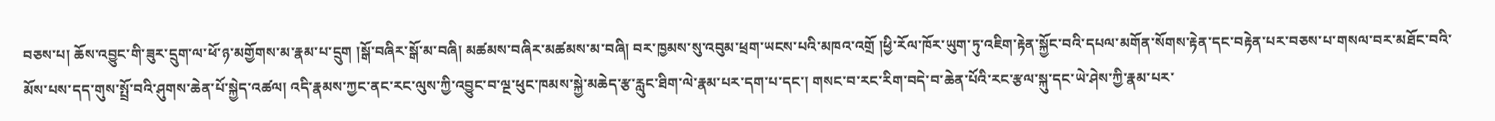བཅས་པ། ཆོས་འབྱུང་གི་ཟུར་དྲུག་ལ་ཕོ་ཉ་མགྱོགས་མ་རྣམ་པ་དྲུག །སྒོ་བཞིར་སྒོ་མ་བཞི། མཚམས་བཞིར་མཚམས་མ་བཞི། བར་ཁྱམས་སུ་འབུམ་ཕྲག་ཡངས་པའི་མཁའ་འགྲོ །ཕྱི་རོལ་ཁོར་ཡུག་ཏུ་འཇིག་རྟེན་སྐྱོང་བའི་དཔལ་མགོན་སོགས་རྟེན་དང་བརྟེན་པར་བཅས་པ་གསལ་བར་མཐོང་བའི་མོས་པས་དད་གུས་སྤྲོ་བའི་ཤུགས་ཆེན་པོ་སྐྱེད་འཚལ། འདི་རྣམས་ཀྱང་ནང་རང་ལུས་ཀྱི་འབྱུང་བ་ལྔ་ཕུང་ཁམས་སྐྱེ་མཆེད་རྩ་རླུང་ཐིག་ལེ་རྣམ་པར་དག་པ་དང་། གསང་བ་རང་རིག་བདེ་བ་ཆེན་པོའི་རང་རྩལ་སྐུ་དང་ཡེ་ཤེས་ཀྱི་རྣམ་པར་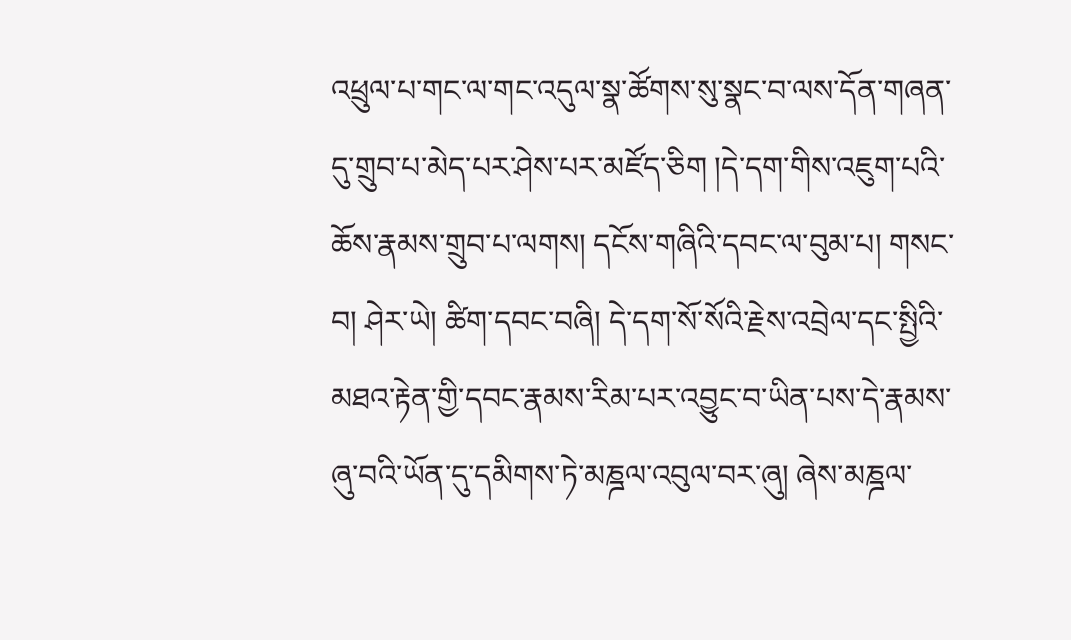འཕྲུལ་པ་གང་ལ་གང་འདུལ་སྣ་ཚོགས་སུ་སྣང་བ་ལས་དོན་གཞན་དུ་གྲུབ་པ་མེད་པར་ཤེས་པར་མཛོད་ཅིག །དེ་དག་གིས་འཇུག་པའི་ཆོས་རྣམས་གྲུབ་པ་ལགས། དངོས་གཞིའི་དབང་ལ་བུམ་པ། གསང་བ། ཤེར་ཡེ། ཚིག་དབང་བཞི། དེ་དག་སོ་སོའི་རྗེས་འབྲེལ་དང་སྤྱིའི་མཐའ་རྟེན་གྱི་དབང་རྣམས་རིམ་པར་འབྱུང་བ་ཡིན་པས་དེ་རྣམས་ཞུ་བའི་ཡོན་དུ་དམིགས་ཏེ་མཎྜལ་འབུལ་བར་ཞུ། ཞེས་མཎྜལ་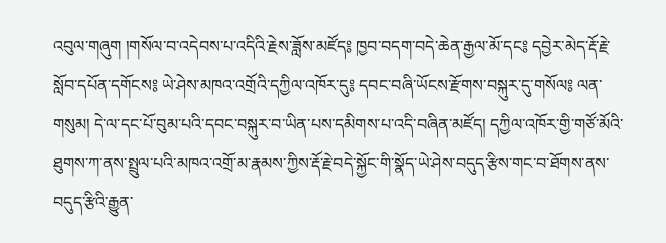འབུལ་གཞུག །གསོལ་བ་འདེབས་པ་འདིའི་རྗེས་ཟློས་མཛོད༔ ཁྱབ་བདག་བདེ་ཆེན་རྒྱལ་མོ་དང༔ དབྱེར་མེད་རྡོ་རྗེ་སློབ་དཔོན་དགོངས༔ ཡེ་ཤེས་མཁའ་འགྲོའི་དཀྱིལ་འཁོར་དུ༔ དབང་བཞི་ཡོངས་རྫོགས་བསྐུར་དུ་གསོལ༔ ལན་གསུམ། དེ་ལ་དང་པོ་བུམ་པའི་དབང་བསྐུར་བ་ཡིན་པས་དམིགས་པ་འདི་བཞིན་མཛོད། དཀྱིལ་འཁོར་གྱི་གཙོ་མོའི་ཐུགས་ཀ་ནས་སྤྲུལ་པའི་མཁའ་འགྲོ་མ་རྣམས་ཀྱིས་རྡོ་རྗེ་བདེ་སྐྱོང་གི་སྣོད་ཡེ་ཤེས་བདུད་རྩིས་གང་བ་ཐོགས་ནས་བདུད་རྩིའི་རྒྱུན་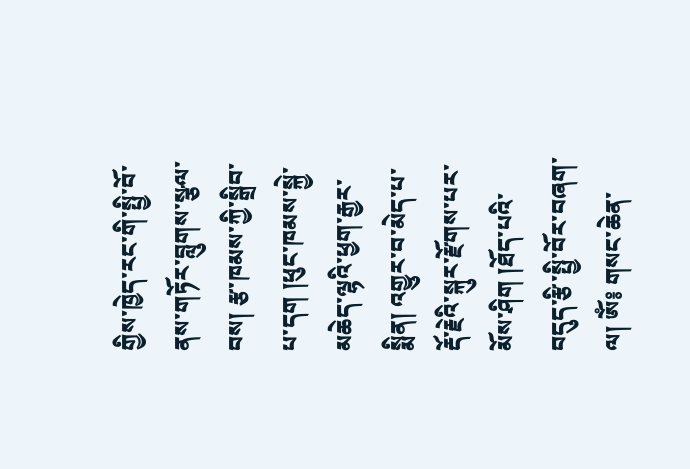གྱིས་ཁྱེད་རང་གི་སྤྱི་བོ་ནས་གཏོར་བླུགས་སྩལ་བས། རྩ་ཁམས་ཀྱི་སྒྲིབ་པ་དག །ཕུང་ཁམས་སྐྱེ་མཆེད་ལྷའི་ཕྱག་རྒྱར་སྨིན། འགྱུར་བ་མེད་པ་རྡོ་རྗེའི་སྐུར་རྫོགས་པར་མོས་ཤིག །ཐོད་པའི་བདུད་རྩི་སྤྱི་བོར་བཞག་ལ། ཨོཾ༔ གསང་ཆེན་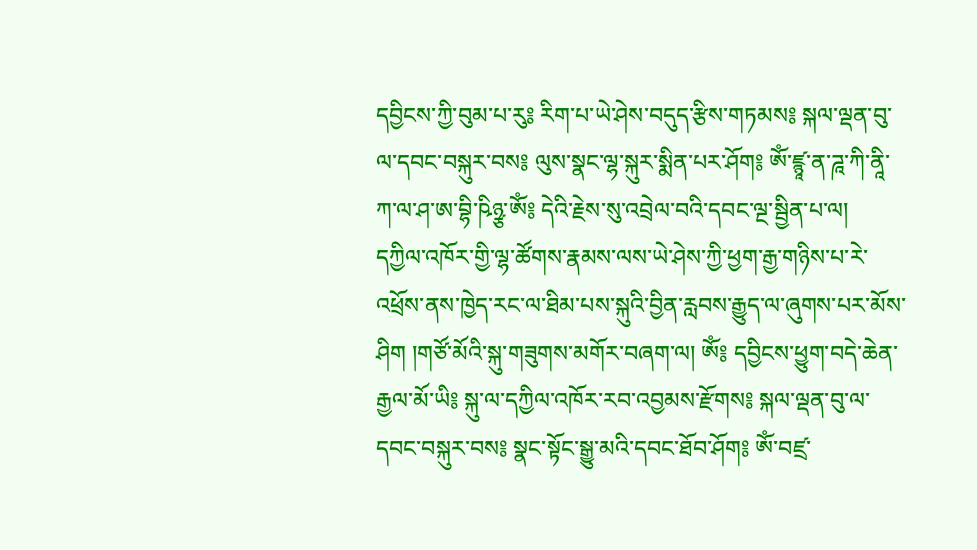དབྱིངས་ཀྱི་བུམ་པ་རུ༔ རིག་པ་ཡེ་ཤེས་བདུད་རྩིས་གཏམས༔ སྐལ་ལྡན་བུ་ལ་དབང་བསྐུར་བས༔ ལུས་སྣང་ལྷ་སྐུར་སྨིན་པར་ཤོག༔ ཨོཾ་ཛྙཱ་ན་ཌཱ་ཀི་ནཱི་ཀ་ལ་ཤ་ཨ་བྷི་ཥིཉྩ་ཨོཾ༔ དེའི་རྗེས་སུ་འབྲེལ་བའི་དབང་ལྔ་སྦྱིན་པ་ལ། དཀྱིལ་འཁོར་གྱི་ལྷ་ཚོགས་རྣམས་ལས་ཡེ་ཤེས་ཀྱི་ཕྱག་རྒྱ་གཉིས་པ་རེ་འཕྲོས་ནས་ཁྱེད་རང་ལ་ཐིམ་པས་སྐུའི་བྱིན་རླབས་རྒྱུད་ལ་ཞུགས་པར་མོས་ཤིག །གཙོ་མོའི་སྐུ་གཟུགས་མགོར་བཞག་ལ། ཨོཾ༔ དབྱིངས་ཕྱུག་བདེ་ཆེན་རྒྱལ་མོ་ཡི༔ སྐུ་ལ་དཀྱིལ་འཁོར་རབ་འབྱམས་རྫོགས༔ སྐལ་ལྡན་བུ་ལ་དབང་བསྐུར་བས༔ སྣང་སྟོང་སྒྱུ་མའི་དབང་ཐོབ་ཤོག༔ ཨོཾ་བཛྲ་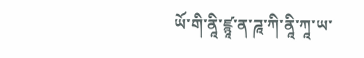ཡོ་གི་ནཱི་ཛྙཱ་ན་ཌཱ་ཀི་ནཱི་ཀཱ་ཡ་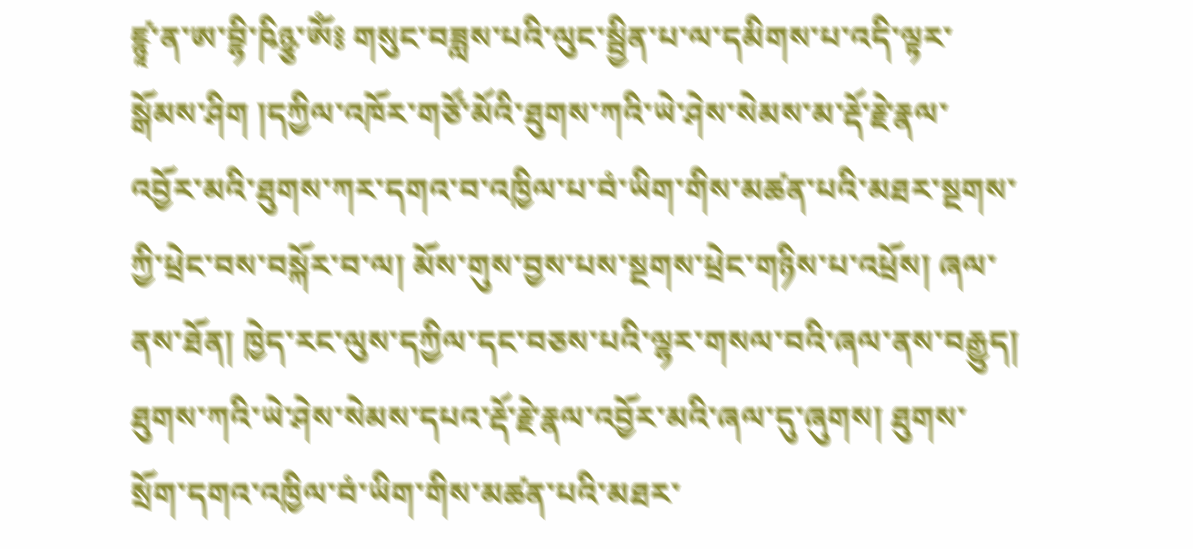ཛྙཱ་ན་ཨ་བྷི་ཥིཉྩ་ཨོཾ༔ གསུང་བཟླས་པའི་ལུང་སྦྱིན་པ་ལ་དམིགས་པ་འདི་ལྟར་སྒོམས་ཤིག །དཀྱིལ་འཁོར་གཙོ་མོའི་ཐུགས་ཀའི་ཡེ་ཤེས་སེམས་མ་རྡོ་རྗེ་རྣལ་འབྱོར་མའི་ཐུགས་ཀར་དགའ་བ་འཁྱིལ་པ་བཾ་ཡིག་གིས་མཚན་པའི་མཐར་སྔགས་ཀྱི་ཕྲེང་བས་བསྐོར་བ་ལ། མོས་གུས་བྱས་པས་སྔགས་ཕྲེང་གཉིས་པ་འཕྲོས། ཞལ་ནས་ཐོན། ཁྱེད་རང་ལུས་དཀྱིལ་དང་བཅས་པའི་ལྷར་གསལ་བའི་ཞལ་ནས་བརྒྱུད། ཐུགས་ཀའི་ཡེ་ཤེས་སེམས་དཔའ་རྡོ་རྗེ་རྣལ་འབྱོར་མའི་ཞལ་དུ་ཞུགས། ཐུགས་སྲོག་དགའ་འཁྱིལ་བཾ་ཡིག་གིས་མཚན་པའི་མཐར་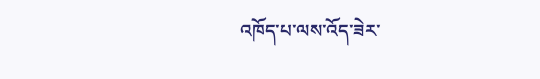འཁོད་པ་ལས་འོད་ཟེར་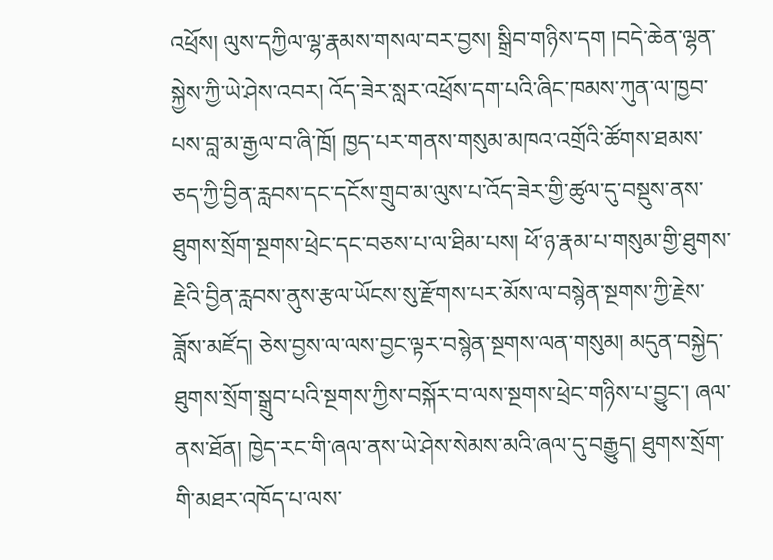འཕྲོས། ལུས་དཀྱིལ་ལྷ་རྣམས་གསལ་བར་བྱས། སྒྲིབ་གཉིས་དག །བདེ་ཆེན་ལྷན་སྐྱེས་ཀྱི་ཡེ་ཤེས་འབར། འོད་ཟེར་སླར་འཕྲོས་དག་པའི་ཞིང་ཁམས་ཀུན་ལ་ཁྱབ་པས་བླ་མ་རྒྱལ་བ་ཞི་ཁྲོ། ཁྱད་པར་གནས་གསུམ་མཁའ་འགྲོའི་ཚོགས་ཐམས་ཅད་ཀྱི་བྱིན་རླབས་དང་དངོས་གྲུབ་མ་ལུས་པ་འོད་ཟེར་གྱི་ཚུལ་དུ་བསྡུས་ནས་ཐུགས་སྲོག་སྔགས་ཕྲེང་དང་བཅས་པ་ལ་ཐིམ་པས། ཕོ་ཉ་རྣམ་པ་གསུམ་གྱི་ཐུགས་རྗེའི་བྱིན་རླབས་ནུས་རྩལ་ཡོངས་སུ་རྫོགས་པར་མོས་ལ་བསྙེན་སྔགས་ཀྱི་རྗེས་ཟློས་མཛོད། ཅེས་བྱས་ལ་ལས་བྱང་ལྟར་བསྙེན་སྔགས་ལན་གསུམ། མདུན་བསྐྱེད་ཐུགས་སྲོག་སྒྲུབ་པའི་སྔགས་ཀྱིས་བསྐོར་བ་ལས་སྔགས་ཕྲེང་གཉིས་པ་བྱུང་། ཞལ་ནས་ཐོན། ཁྱེད་རང་གི་ཞལ་ནས་ཡེ་ཤེས་སེམས་མའི་ཞལ་དུ་བརྒྱུད། ཐུགས་སྲོག་གི་མཐར་འཁོད་པ་ལས་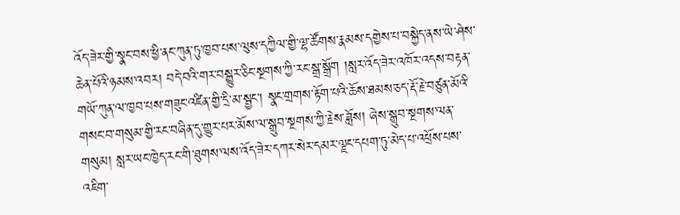འོད་ཟེར་གྱི་སྣང་བས་ཕྱི་ནང་ཀུན་ཏུ་ཁྱབ་པས་ལུས་དཀྱིལ་གྱི་ལྷ་ཚོགས་རྣམས་དགྱེས་པ་བསྐྱེད་ནས་ཡེ་ཤེས་ཆེན་པོའི་ཉམས་འབར། བདེ་བའི་གར་བསྒྱུར་ཅིང་སྔགས་ཀྱི་རང་སྒྲ་སྒྲོག །སླར་འོད་ཟེར་འཁོར་འདས་བརྟན་གཡོ་ཀུན་ལ་ཁྱབ་པས་གཟུང་འཛིན་གྱི་དྲི་མ་སྦྱང་། སྣང་གྲགས་རྟོག་པའི་ཆོས་ཐམས་ཅད་རྡོ་རྗེ་བཙུན་མོའི་གསང་བ་གསུམ་གྱི་རང་བཞིན་དུ་གྱུར་པར་མོས་ལ་སྒྲུབ་སྔགས་ཀྱི་རྗེས་ཟློས། ཞེས་སྒྲུབ་སྔགས་ལན་གསུམ། སླར་ཡང་ཁྱེད་རང་གི་ཐུགས་ལས་འོད་ཟེར་དཀར་སེར་དམར་ལྗང་དཔག་ཏུ་མེད་པ་འཕྲོས་པས་འཇིག་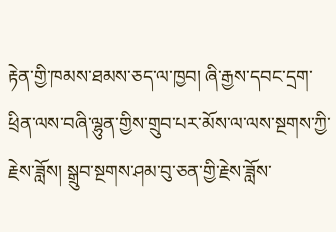རྟེན་གྱི་ཁམས་ཐམས་ཅད་ལ་ཁྱབ། ཞི་རྒྱས་དབང་དྲག་ཕྲིན་ལས་བཞི་ལྷུན་གྱིས་གྲུབ་པར་མོས་ལ་ལས་སྔགས་ཀྱི་རྗེས་ཟློས། སྒྲུབ་སྔགས་ཤམ་བུ་ཅན་གྱི་རྗེས་ཟློས་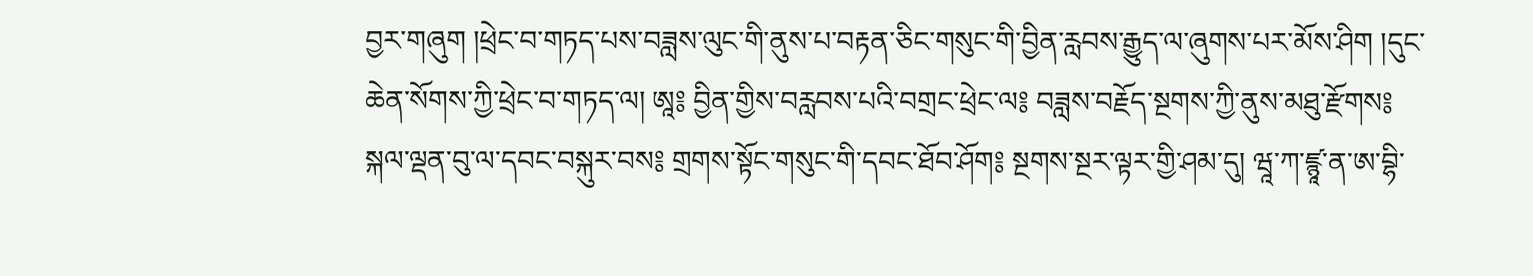བྱར་གཞུག །ཕྲེང་བ་གཏད་པས་བཟླས་ལུང་གི་ནུས་པ་བརྟན་ཅིང་གསུང་གི་བྱིན་རླབས་རྒྱུད་ལ་ཞུགས་པར་མོས་ཤིག །དུང་ཆེན་སོགས་ཀྱི་ཕྲེང་བ་གཏད་ལ། ཨཱ༔ བྱིན་གྱིས་བརླབས་པའི་བགྲང་ཕྲེང་ལ༔ བཟླས་བརྗོད་སྔགས་ཀྱི་ནུས་མཐུ་རྫོགས༔ སྐལ་ལྡན་བུ་ལ་དབང་བསྐུར་བས༔ གྲགས་སྟོང་གསུང་གི་དབང་ཐོབ་ཤོག༔ སྔགས་སྔར་ལྟར་གྱི་ཤམ་དུ། ཝཱ་ཀ་ཛྙཱ་ན་ཨ་བྷི་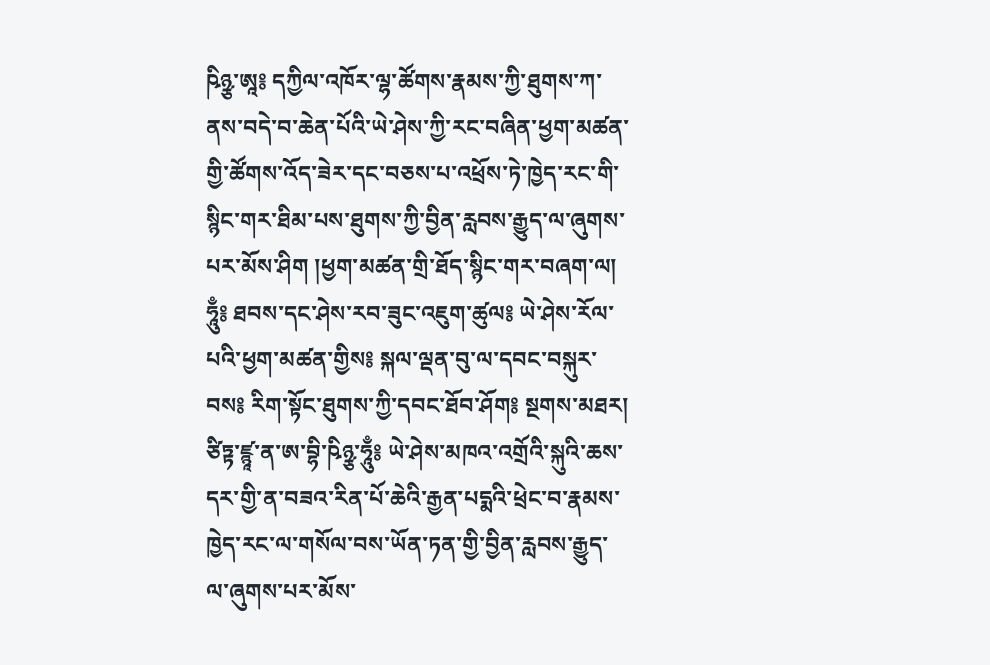ཥིཉྩ་ཨཱ༔ དཀྱིལ་འཁོར་ལྷ་ཚོགས་རྣམས་ཀྱི་ཐུགས་ཀ་ནས་བདེ་བ་ཆེན་པོའི་ཡེ་ཤེས་ཀྱི་རང་བཞིན་ཕྱག་མཚན་གྱི་ཚོགས་འོད་ཟེར་དང་བཅས་པ་འཕྲོས་ཏེ་ཁྱེད་རང་གི་སྙིང་གར་ཐིམ་པས་ཐུགས་ཀྱི་བྱིན་རླབས་རྒྱུད་ལ་ཞུགས་པར་མོས་ཤིག །ཕྱག་མཚན་གྲི་ཐོད་སྙིང་གར་བཞག་ལ། ཧཱུྃ༔ ཐབས་དང་ཤེས་རབ་ཟུང་འཇུག་ཚུལ༔ ཡེ་ཤེས་རོལ་པའི་ཕྱག་མཚན་གྱིས༔ སྐལ་ལྡན་བུ་ལ་དབང་བསྐུར་བས༔ རིག་སྟོང་ཐུགས་ཀྱི་དབང་ཐོབ་ཤོག༔ སྔགས་མཐར། ཙིཏྟ་ཛྙཱ་ན་ཨ་བྷི་ཥིཉྩ་ཧཱུྃ༔ ཡེ་ཤེས་མཁའ་འགྲོའི་སྐུའི་ཆས་དར་གྱི་ན་བཟའ་རིན་པོ་ཆེའི་རྒྱན་པདྨའི་ཕྲེང་བ་རྣམས་ཁྱེད་རང་ལ་གསོལ་བས་ཡོན་ཏན་གྱི་བྱིན་རླབས་རྒྱུད་ལ་ཞུགས་པར་མོས་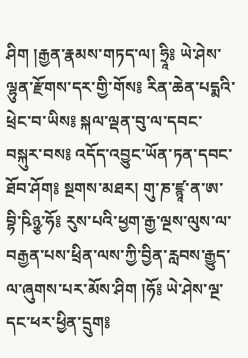ཤིག །རྒྱན་རྣམས་གཏད་ལ། ཧྲཱི༔ ཡེ་ཤེས་ལྷུན་རྫོགས་དར་གྱི་གོས༔ རིན་ཆེན་པདྨའི་ཕྲེང་བ་ཡིས༔ སྐལ་ལྡན་བུ་ལ་དབང་བསྐུར་བས༔ འདོད་འབྱུང་ཡོན་ཏན་དབང་ཐོབ་ཤོག༔ སྔགས་མཐར། གུ་ཎ་ཛྙཱ་ན་ཨ་བྷི་ཥིཉྩ་ཧོ༔ རུས་པའི་ཕྱག་རྒྱ་ལྔས་ལུས་ལ་བརྒྱན་པས་ཕྲིན་ལས་ཀྱི་བྱིན་རླབས་རྒྱུད་ལ་ཞུགས་པར་མོས་ཤིག །ཧོ༔ ཡེ་ཤེས་ལྔ་དང་ཕར་ཕྱིན་དྲུག༔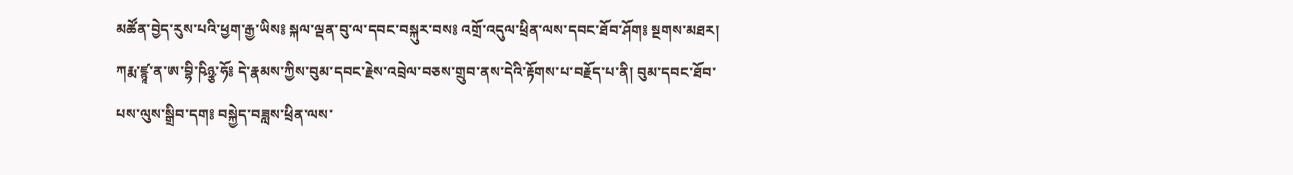མཚོན་བྱེད་རུས་པའི་ཕྱག་རྒྱ་ཡིས༔ སྐལ་ལྡན་བུ་ལ་དབང་བསྐུར་བས༔ འགྲོ་འདུལ་ཕྲིན་ལས་དབང་ཐོབ་ཤོག༔ སྔགས་མཐར། ཀརྨ་ཛྙཱ་ན་ཨ་བྷི་ཥིཉྩ་ཧོ༔ དེ་རྣམས་ཀྱིས་བུམ་དབང་རྗེས་འབྲེལ་བཅས་གྲུབ་ནས་དེའི་རྟོགས་པ་བརྗོད་པ་ནི། བུམ་དབང་ཐོབ་པས་ལུས་སྒྲིབ་དག༔ བསྐྱེད་བཟླས་ཕྲིན་ལས་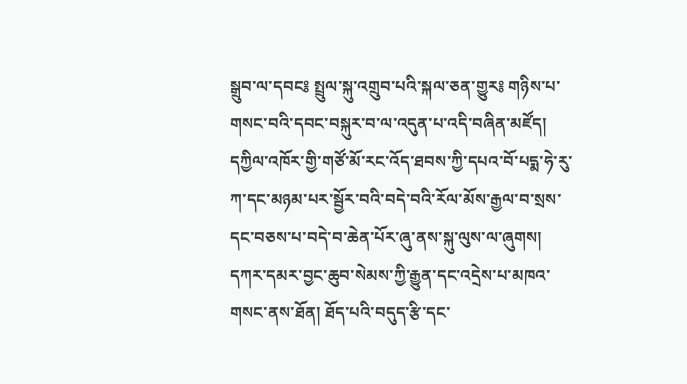སྒྲུབ་ལ་དབང༔ སྤྲུལ་སྐུ་འགྲུབ་པའི་སྐལ་ཅན་གྱུར༔ གཉིས་པ་གསང་བའི་དབང་བསྐུར་བ་ལ་འདུན་པ་འདི་བཞིན་མཛོད། དཀྱིལ་འཁོར་གྱི་གཙོ་མོ་རང་འོད་ཐབས་ཀྱི་དཔའ་བོ་པདྨ་ཧེ་རུ་ཀ་དང་མཉམ་པར་སྦྱོར་བའི་བདེ་བའི་རོལ་མོས་རྒྱལ་བ་སྲས་དང་བཅས་པ་བདེ་བ་ཆེན་པོར་ཞུ་ནས་སྐུ་ལུས་ལ་ཞུགས། དཀར་དམར་བྱང་ཆུབ་སེམས་ཀྱི་རྒྱུན་དང་འདྲེས་པ་མཁའ་གསང་ནས་ཐོན། ཐོད་པའི་བདུད་རྩི་དང་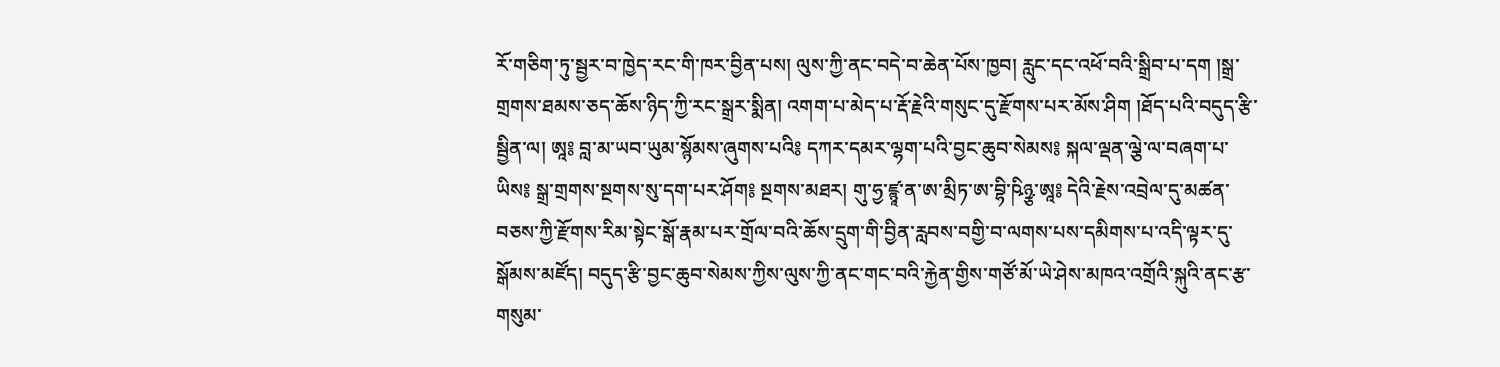རོ་གཅིག་ཏུ་སྦྱར་བ་ཁྱེད་རང་གི་ཁར་བྱིན་པས། ལུས་ཀྱི་ནང་བདེ་བ་ཆེན་པོས་ཁྱབ། རླུང་དང་འཕོ་བའི་སྒྲིབ་པ་དག །སྒྲ་གྲགས་ཐམས་ཅད་ཆོས་ཉིད་ཀྱི་རང་སྒྲར་སྨིན། འགག་པ་མེད་པ་རྡོ་རྗེའི་གསུང་དུ་རྫོགས་པར་མོས་ཤིག །ཐོད་པའི་བདུད་རྩི་སྦྱིན་ལ། ཨཱ༔ བླ་མ་ཡབ་ཡུམ་སྙོམས་ཞུགས་པའི༔ དཀར་དམར་ལྷག་པའི་བྱང་ཆུབ་སེམས༔ སྐལ་ལྡན་ལྕེ་ལ་བཞག་པ་ཡིས༔ སྒྲ་གྲགས་སྔགས་སུ་དག་པར་ཤོག༔ སྔགས་མཐར། གུ་ཧྱ་ཛྙཱ་ན་ཨ་མྲིཏ་ཨ་བྷི་ཥིཉྩ་ཨཱ༔ དེའི་རྗེས་འབྲེལ་དུ་མཚན་བཅས་ཀྱི་རྫོགས་རིམ་སྟེང་སྒོ་རྣམ་པར་གྲོལ་བའི་ཆོས་དྲུག་གི་བྱིན་རླབས་བགྱི་བ་ལགས་པས་དམིགས་པ་འདི་ལྟར་དུ་སྒོམས་མཛོད། བདུད་རྩི་བྱང་ཆུབ་སེམས་ཀྱིས་ལུས་ཀྱི་ནང་གང་བའི་རྐྱེན་གྱིས་གཙོ་མོ་ཡེ་ཤེས་མཁའ་འགྲོའི་སྐུའི་ནང་རྩ་གསུམ་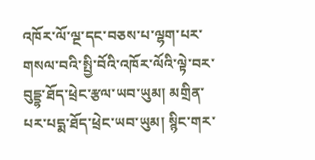འཁོར་ལོ་ལྔ་དང་བཅས་པ་ལྷག་པར་གསལ་བའི་སྤྱི་བོའི་འཁོར་ལོའི་ལྟེ་བར་བུདྡྷ་ཐོད་ཕྲེང་རྩལ་ཡབ་ཡུམ། མགྲིན་པར་པདྨ་ཐོད་ཕྲེང་ཡབ་ཡུམ། སྙིང་གར་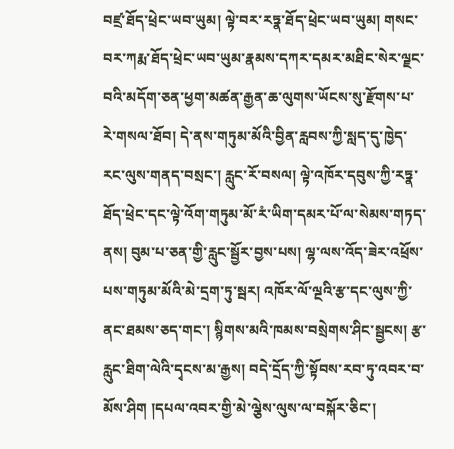བཛྲ་ཐོད་ཕྲེང་ཡབ་ཡུམ། ལྟེ་བར་རཏྣ་ཐོད་ཕྲེང་ཡབ་ཡུམ། གསང་བར་ཀརྨ་ཐོད་ཕྲེང་ཡབ་ཡུམ་རྣམས་དཀར་དམར་མཐིང་སེར་ལྗང་བའི་མདོག་ཅན་ཕྱག་མཚན་རྒྱན་ཆ་ལུགས་ཡོངས་སུ་རྫོགས་པ་རེ་གསལ་ཐོབ། དེ་ནས་གཏུམ་མོའི་བྱིན་རླབས་ཀྱི་སླད་དུ་ཁྱེད་རང་ལུས་གནད་བསྲང་། རླུང་རོ་བསལ། ལྟེ་འཁོར་དབུས་ཀྱི་རཏྣ་ཐོད་ཕྲེང་དང་ལྟེ་འོག་གཏུམ་མོ་རཾ་ཡིག་དམར་པོ་ལ་སེམས་གཏད་ནས། བུམ་པ་ཅན་གྱི་རླུང་སྦྱོར་བྱས་པས། ལྷ་ལས་འོད་ཟེར་འཕྲོས་པས་གཏུམ་མོའི་མེ་དྲག་ཏུ་སྦར། འཁོར་ལོ་ལྔའི་རྩ་དང་ལུས་ཀྱི་ནང་ཐམས་ཅད་གང་། སྙིགས་མའི་ཁམས་བསྲེགས་ཤིང་སྦྱངས། རྩ་རླུང་ཐིག་ལེའི་དྭངས་མ་རྒྱས། བདེ་དྲོད་ཀྱི་སྟོབས་རབ་ཏུ་འབར་བ་མོས་ཤིག །དཔལ་འབར་གྱི་མེ་ལྕེས་ལུས་ལ་བསྐོར་ཅིང་།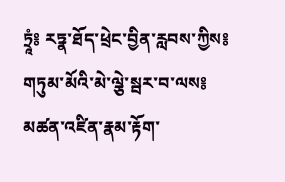ཏྲཱཾ༔ རཏྣ་ཐོད་ཕྲེང་བྱིན་རླབས་ཀྱིས༔ གཏུམ་མོའི་མེ་ལྕེ་སྦར་བ་ལས༔ མཚན་འཛིན་རྣམ་རྟོག་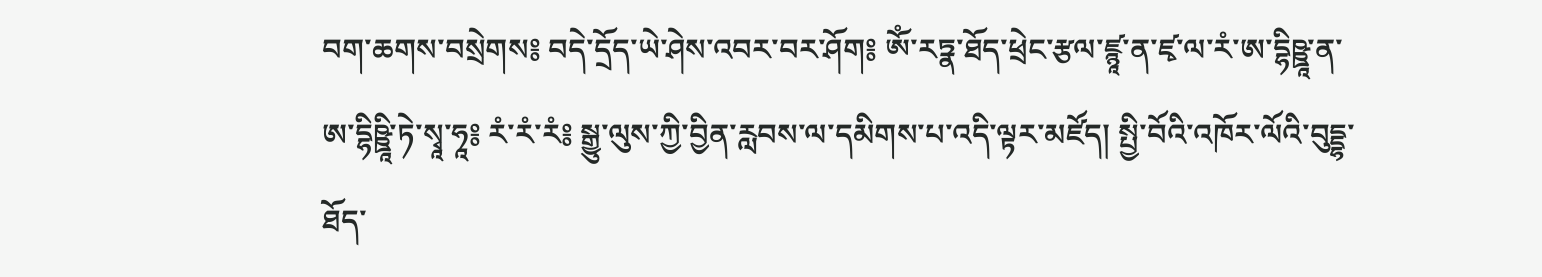བག་ཆགས་བསྲེགས༔ བདེ་དྲོད་ཡེ་ཤེས་འབར་བར་ཤོག༔ ཨོཾ་རཏྣ་ཐོད་ཕྲེང་རྩལ་ཛྙཱ་ན་ཛྭ་ལ་རཾ་ཨ་དྷིཥྛཱ་ན་ཨ་དྷིཥྛཱི་ཏེ་སྭཱ་ཧཱ༔ རཾ་རཾ་རཾ༔ སྒྱུ་ལུས་ཀྱི་བྱིན་རླབས་ལ་དམིགས་པ་འདི་ལྟར་མཛོད། སྤྱི་བོའི་འཁོར་ལོའི་བུདྡྷ་ཐོད་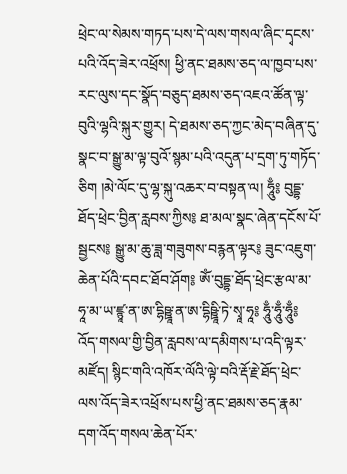ཕྲེང་ལ་སེམས་གཏད་པས་དེ་ལས་གསལ་ཞིང་དྭངས་པའི་འོད་ཟེར་འཕྲོས། ཕྱི་ནང་ཐམས་ཅད་ལ་ཁྱབ་པས་རང་ལུས་དང་སྣོད་བཅུད་ཐམས་ཅད་འཇའ་ཚོན་ལྟ་བུའི་ལྷའི་སྐུར་གྱུར། དེ་ཐམས་ཅད་ཀྱང་མེད་བཞིན་དུ་སྣང་བ་སྒྱུ་མ་ལྟ་བུའོ་སྙམ་པའི་འདུན་པ་དྲག་ཏུ་གཏོད་ཅིག །མེ་ལོང་དུ་ལྷ་སྐུ་འཆར་བ་བསྟན་ལ། ཧཱུྃ༔ བུདྡྷ་ཐོད་ཕྲེང་བྱིན་རླབས་ཀྱིས༔ ཐ་མལ་སྣང་ཞེན་དངོས་པོ་སྦྱངས༔ སྒྱུ་མ་ཆུ་ཟླ་གཟུགས་བརྙན་ལྟར༔ ཟུང་འཇུག་ཆེན་པོའི་དབང་ཐོབ་ཤོག༔ ཨོཾ་བུདྡྷ་ཐོད་ཕྲེང་རྩལ་མ་ཧཱ་མ་ཡ་ཛྙཱ་ན་ཨ་དྷིཥྛཱ་ན་ཨ་དྷིཥྛཱི་ཏེ་སྭཱ་ཧཱ༔ ཧཱུྃ་ཧཱུྃ་ཧཱུྃ༔ འོད་གསལ་གྱི་བྱིན་རླབས་ལ་དམིགས་པ་འདི་ལྟར་མཛོད། སྙིང་གའི་འཁོར་ལོའི་ལྟེ་བའི་རྡོ་རྗེ་ཐོད་ཕྲེང་ལས་འོད་ཟེར་འཕྲོས་པས་ཕྱི་ནང་ཐམས་ཅད་རྣམ་དག་འོད་གསལ་ཆེན་པོར་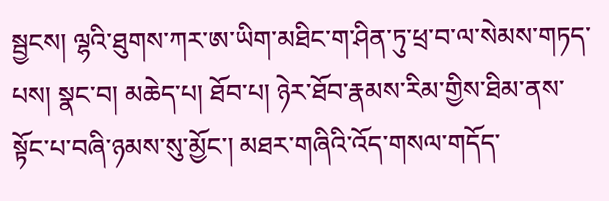སྦྱངས། ལྷའི་ཐུགས་ཀར་ཨ་ཡིག་མཐིང་ག་ཤིན་ཏུ་ཕྲ་བ་ལ་སེམས་གཏད་པས། སྣང་བ། མཆེད་པ། ཐོབ་པ། ཉེར་ཐོབ་རྣམས་རིམ་གྱིས་ཐིམ་ནས་སྟོང་པ་བཞི་ཉམས་སུ་མྱོང་། མཐར་གཞིའི་འོད་གསལ་གདོད་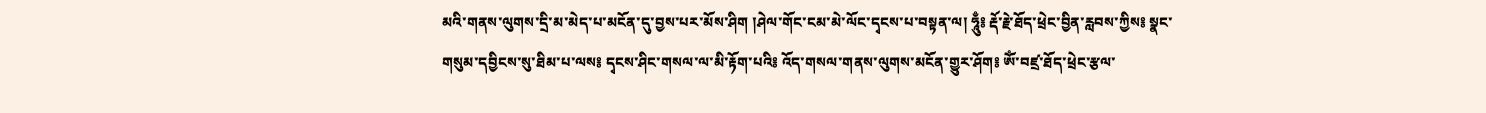མའི་གནས་ལུགས་དྲི་མ་མེད་པ་མངོན་དུ་བྱས་པར་མོས་ཤིག །ཤེལ་གོང་ངམ་མེ་ལོང་དྭངས་པ་བསྟན་ལ། ཧཱུྃ༔ རྡོ་རྗེ་ཐོད་ཕྲེང་བྱིན་རླབས་ཀྱིས༔ སྣང་གསུམ་དབྱིངས་སུ་ཐིམ་པ་ལས༔ དྭངས་ཤིང་གསལ་ལ་མི་རྟོག་པའི༔ འོད་གསལ་གནས་ལུགས་མངོན་གྱུར་ཤོག༔ ཨོཾ་བཛྲ་ཐོད་ཕྲེང་རྩལ་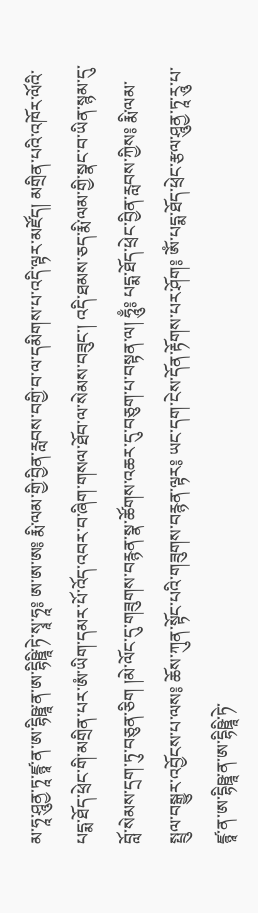མ་ཧཱ་ཤཱུནྱ་ཏཱ་ཛྙཱ་ན་ཨ་དྷིཥྛཱ་ན་ཨ་དྷིཥྛཱི་ཏེ་སྭཱ་ཧཱ༔ ཨ་ཨ་ཨ༔ རྨི་ལམ་གྱི་བྱིན་རླབས་བགྱི་བ་ལ་དམིགས་པ་འདི་ལྟར་མཛོད། མགྲིན་པའི་འཁོར་ལོའི་པདྨ་ཐོད་ཕྲེང་གི་མགྲིན་པར་ཨཾ་ཡིག་དམར་པོ་འོད་འབར་བ་ཞིག་གསལ་ཐོབ་ལ་སེམས་བཟུང་། འདི་ཐམས་ཅད་རྨི་ལམ་གྱི་སྣང་བ་ཡིན་སྙམ་དུ་བློ་སེམས་དྲག་ཏུ་བཅུན་ཅིག །མེ་ལོང་དུ་གཟུགས་བརྙན་སྣ་ཚོགས་འཆར་དུ་བཅུག་པ་བསྟན་ལ། ཧཱུྃ༔ པདྨ་ཐོད་ཕྲེང་བྱིན་རླབས་ཀྱིས༔ རྨི་ལམ་སྤྲུལ་བསྒྱུར་འབྱོངས་པ་ལས༔ ཆོས་ཀུན་སྟོང་པའི་གཟུགས་བརྙན་ལྟར༔ ཡང་དག་ངེས་དོན་རྟོགས་པར་ཤོག༔ ཨོཾ་པདྨ་ཐོད་ཕྲེང་རྩལ་ཤཱུནྱ་ཏཱ་རཱུ་པ་ཛྙཱ་ན་ཨ་དྷིཥྛཱ་ན་ཨ་དྷིཥྛཱི་ཏེ་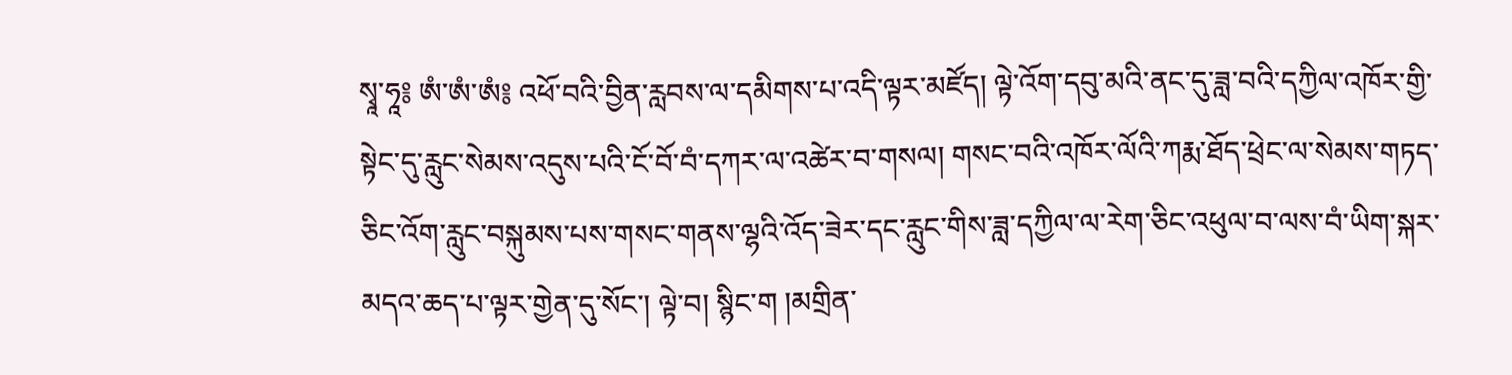སྭཱ་ཧཱ༔ ཨཾ་ཨཾ་ཨཾ༔ འཕོ་བའི་བྱིན་རླབས་ལ་དམིགས་པ་འདི་ལྟར་མཛོད། ལྟེ་འོག་དབུ་མའི་ནང་དུ་ཟླ་བའི་དཀྱིལ་འཁོར་གྱི་སྟེང་དུ་རླུང་སེམས་འདུས་པའི་ངོ་བོ་བཾ་དཀར་ལ་འཚེར་བ་གསལ། གསང་བའི་འཁོར་ལོའི་ཀརྨ་ཐོད་ཕྲེང་ལ་སེམས་གཏད་ཅིང་འོག་རླུང་བསྐུམས་པས་གསང་གནས་ལྷའི་འོད་ཟེར་དང་རླུང་གིས་ཟླ་དཀྱིལ་ལ་རེག་ཅིང་འཕུལ་བ་ལས་བཾ་ཡིག་སྐར་མདའ་ཆད་པ་ལྟར་གྱེན་དུ་སོང་། ལྟེ་བ། སྙིང་ག །མགྲིན་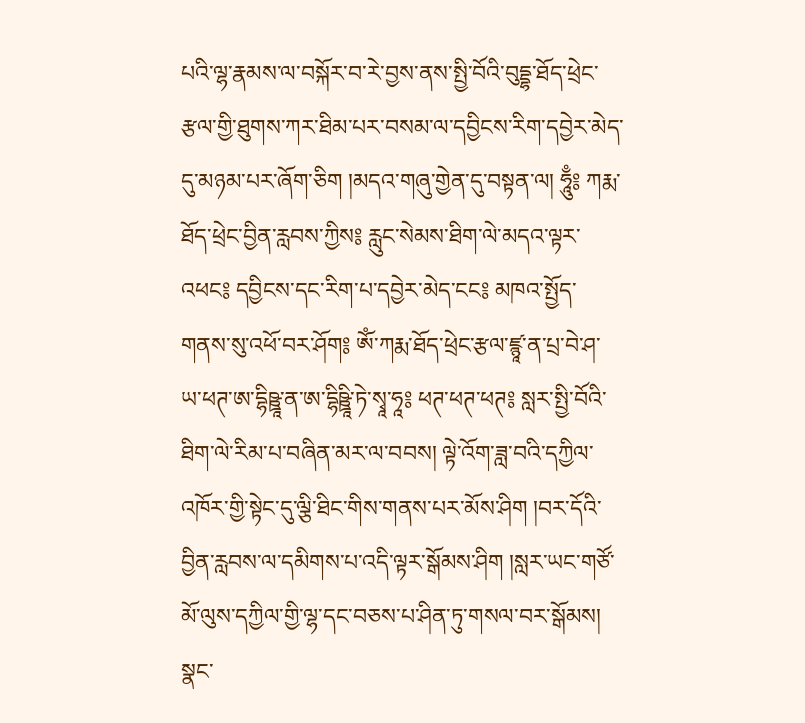པའི་ལྷ་རྣམས་ལ་བསྐོར་བ་རེ་བྱས་ནས་སྤྱི་བོའི་བུདྡྷ་ཐོད་ཕྲེང་རྩལ་གྱི་ཐུགས་ཀར་ཐིམ་པར་བསམ་ལ་དབྱིངས་རིག་དབྱེར་མེད་དུ་མཉམ་པར་ཞོག་ཅིག །མདའ་གཞུ་གྱེན་དུ་བསྟན་ལ། ཧཱུྃ༔ ཀརྨ་ཐོད་ཕྲེང་བྱིན་རླབས་ཀྱིས༔ རླུང་སེམས་ཐིག་ལེ་མདའ་ལྟར་འཕང༔ དབྱིངས་དང་རིག་པ་དབྱེར་མེད་ངང༔ མཁའ་སྤྱོད་གནས་སུ་འཕོ་བར་ཤོག༔ ཨོཾ་ཀརྨ་ཐོད་ཕྲེང་རྩལ་ཛྙཱ་ན་པྲ་བེ་ཤ་ཡ་ཕཊ་ཨ་དྷིཥྛཱ་ན་ཨ་དྷིཥྛཱི་ཏེ་སྭཱ་ཧཱ༔ ཕཊ་ཕཊ་ཕཊ༔ སླར་སྤྱི་བོའི་ཐིག་ལེ་རིམ་པ་བཞིན་མར་ལ་བབས། ལྟེ་འོག་ཟླ་བའི་དཀྱིལ་འཁོར་གྱི་སྟེང་དུ་ལྕི་ཐིང་གིས་གནས་པར་མོས་ཤིག །བར་དོའི་བྱིན་རླབས་ལ་དམིགས་པ་འདི་ལྟར་སྒོམས་ཤིག །སླར་ཡང་གཙོ་མོ་ལུས་དཀྱིལ་གྱི་ལྷ་དང་བཅས་པ་ཤིན་ཏུ་གསལ་བར་སྒོམས། སྣང་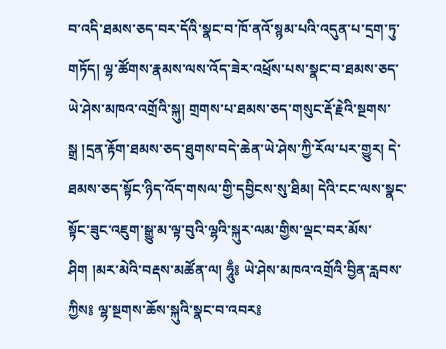བ་འདི་ཐམས་ཅད་བར་དོའི་སྣང་བ་ཁོ་ནའོ་སྙམ་པའི་འདུན་པ་དྲག་ཏུ་གཏོད། ལྷ་ཚོགས་རྣམས་ལས་འོད་ཟེར་འཕྲོས་པས་སྣང་བ་ཐམས་ཅད་ཡེ་ཤེས་མཁའ་འགྲོའི་སྐུ། གྲགས་པ་ཐམས་ཅད་གསུང་རྡོ་རྗེའི་སྔགས་སྒྲ །དྲན་རྟོག་ཐམས་ཅད་ཐུགས་བདེ་ཆེན་ཡེ་ཤེས་ཀྱི་རོལ་པར་གྱུར། དེ་ཐམས་ཅད་སྟོང་ཉིད་འོད་གསལ་གྱི་དབྱིངས་སུ་ཐིམ། དེའི་ངང་ལས་སྣང་སྟོང་ཟུང་འཇུག་སྒྱུ་མ་ལྟ་བུའི་ལྷའི་སྐུར་ལམ་གྱིས་ལྡང་བར་མོས་ཤིག །མར་མེའི་བརྡས་མཚོན་ལ། ཧཱུྃ༔ ཡེ་ཤེས་མཁའ་འགྲོའི་བྱིན་རླབས་ཀྱིས༔ ལྷ་སྔགས་ཆོས་སྐུའི་སྣང་བ་འབར༔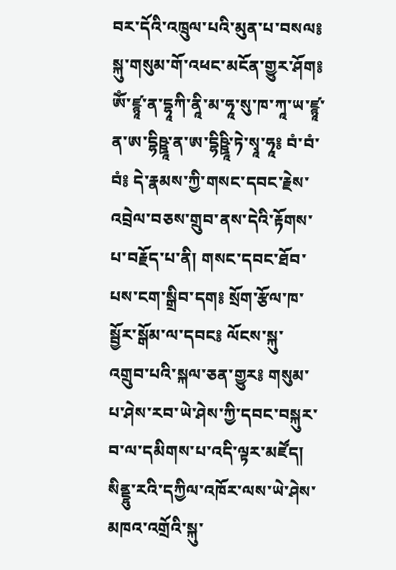བར་དོའི་འཁྲུལ་པའི་མུན་པ་བསལ༔ སྐུ་གསུམ་གོ་འཕང་མངོན་གྱུར་ཤོག༔ ཨོཾ་ཛྙཱ་ན་དྷཱཀི་ནཱི་མ་ཧཱ་སུ་ཁ་ཀཱ་ཡ་ཛྙཱ་ན་ཨ་དྷིཥྛཱ་ན་ཨ་དྷིཥྛཱི་ཏེ་སྭཱ་ཧཱ༔ བཾ་བཾ་བཾ༔ དེ་རྣམས་ཀྱི་གསང་དབང་རྗེས་འབྲེལ་བཅས་གྲུབ་ནས་དེའི་རྟོགས་པ་བརྗོད་པ་ནི། གསང་དབང་ཐོབ་པས་ངག་སྒྲིབ་དག༔ སྲོག་རྩོལ་ཁ་སྦྱོར་སྒོམ་ལ་དབང༔ ལོངས་སྐུ་འགྲུབ་པའི་སྐལ་ཅན་གྱུར༔ གསུམ་པ་ཤེས་རབ་ཡེ་ཤེས་ཀྱི་དབང་བསྐུར་བ་ལ་དམིགས་པ་འདི་ལྟར་མཛོད། སིནྡྷུ་རའི་དཀྱིལ་འཁོར་ལས་ཡེ་ཤེས་མཁའ་འགྲོའི་སྐུ་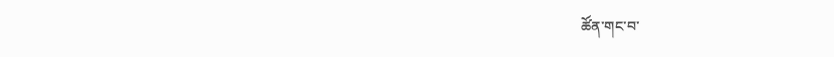ཚོན་གང་བ་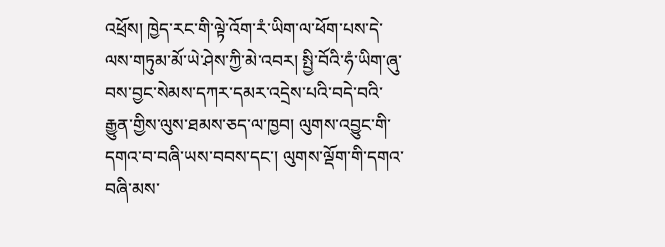འཕྲོས། ཁྱེད་རང་གི་ལྟེ་འོག་རཾ་ཡིག་ལ་ཕོག་པས་དེ་ལས་གཏུམ་མོ་ཡེ་ཤེས་ཀྱི་མེ་འབར། སྤྱི་བོའི་ཧཾ་ཡིག་ཞུ་བས་བྱང་སེམས་དཀར་དམར་འདྲེས་པའི་བདེ་བའི་རྒྱུན་གྱིས་ལུས་ཐམས་ཅད་ལ་ཁྱབ། ལུགས་འབྱུང་གི་དགའ་བ་བཞི་ཡས་བབས་དང་། ལུགས་ལྡོག་གི་དགའ་བཞི་མས་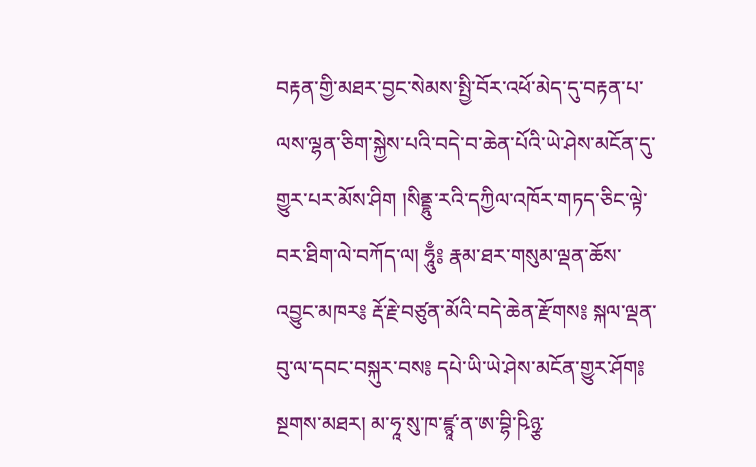བརྟན་གྱི་མཐར་བྱང་སེམས་སྤྱི་བོར་འཕོ་མེད་དུ་བརྟན་པ་ལས་ལྷན་ཅིག་སྐྱེས་པའི་བདེ་བ་ཆེན་པོའི་ཡེ་ཤེས་མངོན་དུ་གྱུར་པར་མོས་ཤིག །སིནྡྷུ་རའི་དཀྱིལ་འཁོར་གཏད་ཅིང་ལྟེ་བར་ཐིག་ལེ་བཀོད་ལ། ཧཱུྃ༔ རྣམ་ཐར་གསུམ་ལྡན་ཆོས་འབྱུང་མཁར༔ རྡོ་རྗེ་བཙུན་མོའི་བདེ་ཆེན་རྫོགས༔ སྐལ་ལྡན་བུ་ལ་དབང་བསྐུར་བས༔ དཔེ་ཡི་ཡེ་ཤེས་མངོན་གྱུར་ཤོག༔ སྔགས་མཐར། མ་ཧཱ་སུ་ཁ་ཛྙཱ་ན་ཨ་བྷི་ཥིཉྩ་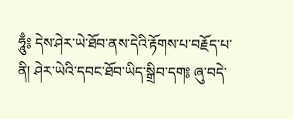ཧཱུྃ༔ དེས་ཤེར་ཡེ་ཐོབ་ནས་དེའི་རྟོགས་པ་བརྗོད་པ་ནི། ཤེར་ཡེའི་དབང་ཐོབ་ཡིད་སྒྲིབ་དག༔ ཞུ་བདེ་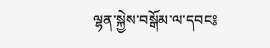ལྷན་སྐྱེས་བསྒོམ་ལ་དབང༔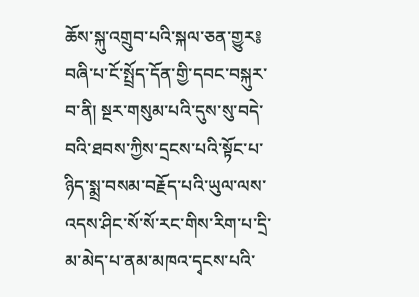ཆོས་སྐུ་འགྲུབ་པའི་སྐལ་ཅན་གྱུར༔ བཞི་པ་ངོ་སྤྲོད་དོན་གྱི་དབང་བསྐུར་བ་ནི། སྔར་གསུམ་པའི་དུས་སུ་བདེ་བའི་ཐབས་ཀྱིས་དྲངས་པའི་སྟོང་པ་ཉིད་སྨྲ་བསམ་བརྗོད་པའི་ཡུལ་ལས་འདས་ཤིང་སོ་སོ་རང་གིས་རིག་པ་དྲི་མ་མེད་པ་ནམ་མཁའ་དྭངས་པའི་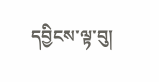དབྱིངས་ལྟ་བུ།